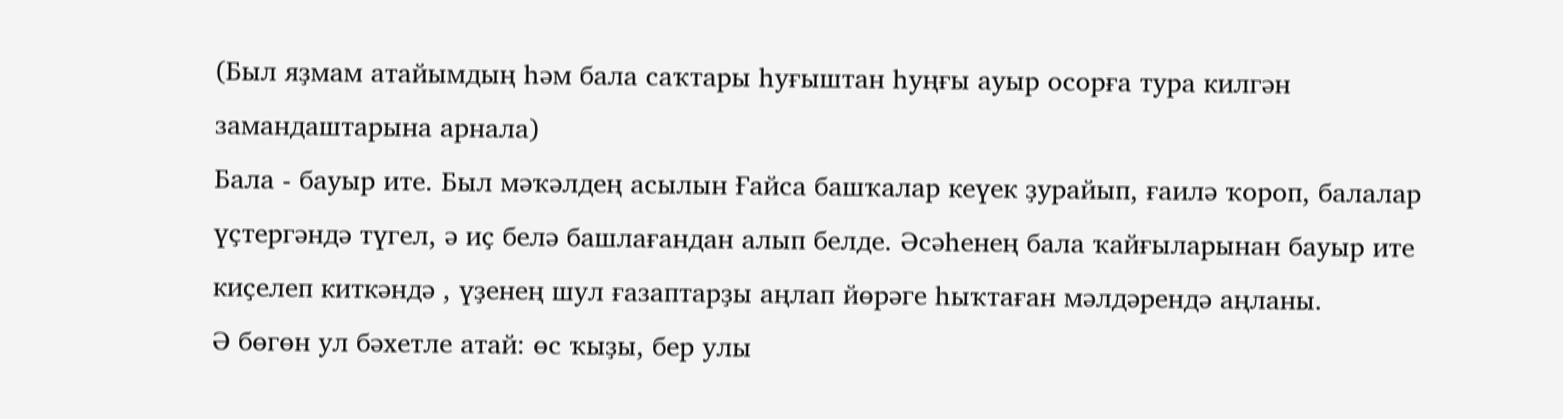(Был яҙмам атайымдың һәм бала саҡтары һуғыштан һуңғы ауыр осорға тура килгән замандаштарына арнала)
Бала - бауыр ите. Был мәҡәлдең асылын Ғайса башҡалар кеүек ҙурайып, ғаилә ҡороп, балалар үҫтергәндә түгел, ә иҫ белә башлағандан алып белде. Әсәһенең бала ҡайғыларынан бауыр ите киҫелеп киткәндә , үҙенең шул ғазаптарҙы аңлап йөрәге һыҡтаған мәлдәрендә аңланы.
Ә бөгөн ул бәхетле атай: өс ҡыҙы, бер улы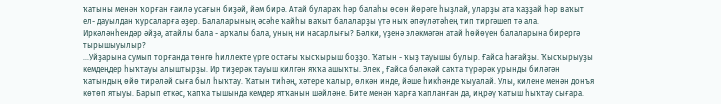ҡатыны менән ҡорған ғаилә усағын биҙәй, йәм бирә. Атай булараҡ һәр балаһы өсөн йөрәге һыҙлай, уларҙы ата ҡаҙҙай һәр ваҡыт ел- дауылдан ҡурсаларға әҙер. Балаларының әсәһе ҡайһы ваҡыт балаларҙы үтә ныҡ әпәүләтәһең тип тиргәшеп тә ала. Иркәләнһендәр әйҙә, атайлы бала - арҡалы бала, уның ни насарлығы? Бәлки, үҙенә эләкмәгән атай һөйөүен балаларына бирергә тырышыуылыр?
...Уйҙарына сумып торғанда төнгө һиллекте үрге остағы ҡысҡырыш боҙҙо. Ҡатын - ҡыҙ тауышы булыр. Ғайса һағайҙы. Ҡысҡырыуҙы кемдеңдер һыҡтауы алыштырҙы. Ир тиҙерәк тауыш килгән яҡҡа ашыҡты. Элек , Ғайса бәләкәй саҡта түрәрәк урынды биләгән ҡатындың өйө тирәләй сыға был һыҡтау. Ҡатын тиһәң, хәтере ҡалыр, өлкән инде, йәше һикһәнде ҡыуалай. Улы, килене менән донъя көтөп ятыуы. Барып еткәс, ҡапҡа тышында кемдер ятҡанын шәйләне. Бите менән ҡарға ҡапланған да, иңрәү ҡатыш һыҡтау сығара.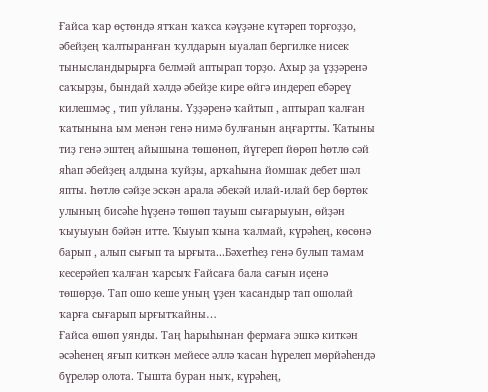Ғайса ҡар өҫтөндә ятҡан ҡаҡса кәүҙәне күтәреп торғоҙҙо, әбейҙең ҡалтыранған ҡулдарын ыуалап бергилке нисек тынысландырырға белмәй аптырап торҙо. Ахыр ҙа үҙҙәренә саҡырҙы, бындай хәлдә әбейҙе кире өйгә индереп ебәреү килешмәҫ , тип уйланы. Үҙҙәренә ҡайтып , аптырап ҡалған ҡатынына ым менән генә нимә булғанын аңғартты. Ҡатыны тиҙ генә эштең айышына төшөнөп, йүгереп йөрөп һөтлө сәй яһап әбейҙең алдына ҡуйҙы, арҡаһына йомшак дебет шәл япты. Һөтлө сәйҙе эскән арала әбекәй илай-илай бер бөртөк улының бисәһе һүҙенә төшөп тауыш сығарыуын, өйҙән ҡыуыуын бәйән итте. Ҡыуып ҡына ҡалмай, күрәһең, көсөнә барып , алып сығып та ырғыта...Бәхетһеҙ генә булып тамам кесерәйеп ҡалған ҡарсыҡ Ғайсаға бала сағын иҫенә төшөрҙө. Тап ошо кеше уның үҙен ҡасандыр тап ошолай ҡарға сығарып ырғытҡайны…
Ғайса өшөп уянды. Таң һарыһынан фермаға эшкә киткән әсәһенең яғып киткән мейесе әллә ҡасан һүрелеп мөрйәһендә бүреләр олота. Тышта буран ныҡ, күрәһең,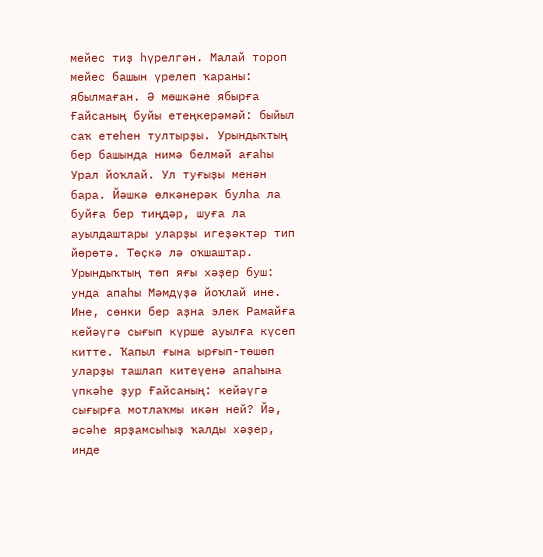мейес тиҙ һүрелгән. Малай тороп мейес башын үрелеп ҡараны: ябылмаған. Ә мөшкәне ябырға Ғайсаның буйы етеңкерәмәй: быйыл саҡ етеһен тултырҙы. Урындыҡтың бер башында нимә белмәй ағаһы Урал йоҡлай. Ул туғыҙы менән бара. Йәшкә өлкәнерәк булһа ла буйға бер тиңдәр, шуға ла ауылдаштары уларҙы игеҙәктәр тип йөрөтә. Төҫкә лә оҡшаштар. Урындыҡтың төп яғы хәҙер буш: унда апаһы Мәмдүҙә йоҡлай ине. Ине, сөнки бер аҙна элек Рамайға кейәүгә сығып күрше ауылға күсеп китте. Ҡапыл ғына ырғып-төшөп уларҙы ташлап китеүенә апаһына үпкәһе ҙур Ғайсаның: кейәүгә сығырға мотлаҡмы икән ней? Йә, әсәһе ярҙамсыһыҙ ҡалды хәҙер, инде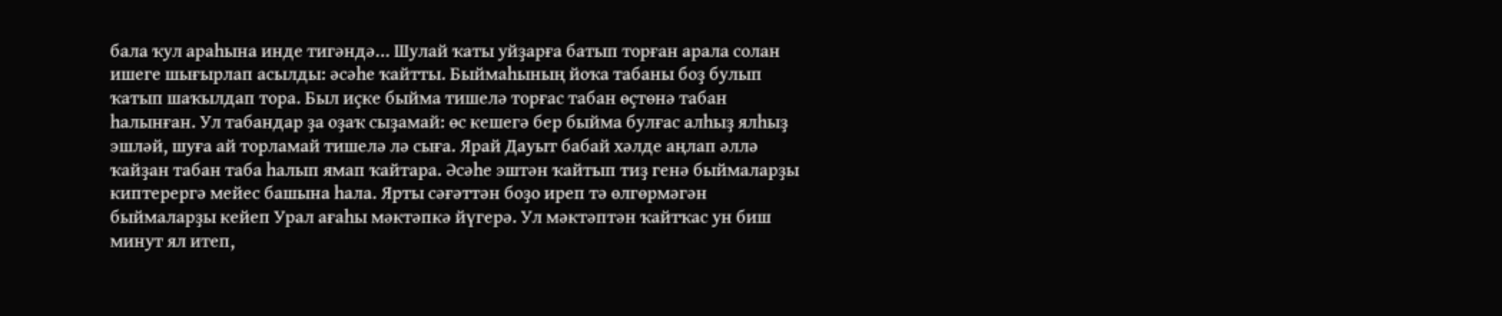бала ҡул араһына инде тигәндә... Шулай ҡаты уйҙарға батып торған арала солан ишеге шығырлап асылды: әсәһе ҡайтты. Быймаһының йоҡа табаны боҙ булып ҡатып шаҡылдап тора. Был иҫке быйма тишелә торғас табан өҫтөнә табан һалынған. Ул табандар ҙа оҙаҡ сыҙамай: өс кешегә бер быйма булғас алһыҙ ялһыҙ эшләй, шуға ай торламай тишелә лә сыға. Ярай Дауыт бабай хәлде аңлап әллә ҡайҙан табан таба һалып ямап ҡайтара. Әсәһе эштән ҡайтып тиҙ генә быймаларҙы киптерергә мейес башына һала. Ярты сәғәттән боҙо иреп тә өлгөрмәгән быймаларҙы кейеп Урал ағаһы мәктәпкә йүгерә. Ул мәктәптән ҡайтҡас ун биш минут ял итеп,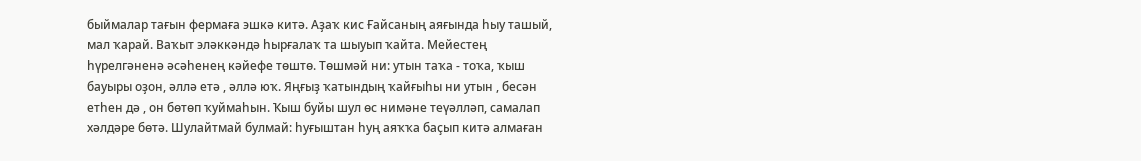быймалар тағын фермаға эшкә китә. Аҙаҡ кис Ғайсаның аяғында һыу ташый, мал ҡарай. Ваҡыт эләккәндә һырғалаҡ та шыуып ҡайта. Мейестең һүрелгәненә әсәһенең кәйефе төштө. Төшмәй ни: утын таҡа - тоҡа, ҡыш бауыры оҙон, әллә етә , әллә юҡ. Яңғыҙ ҡатындың ҡайғыһы ни утын , бесән етһен дә , он бөтөп ҡуймаһын. Ҡыш буйы шул өс нимәне теүәлләп, самалап хәлдәре бөтә. Шулайтмай булмай: һуғыштан һуң аяҡҡа баҫып китә алмаған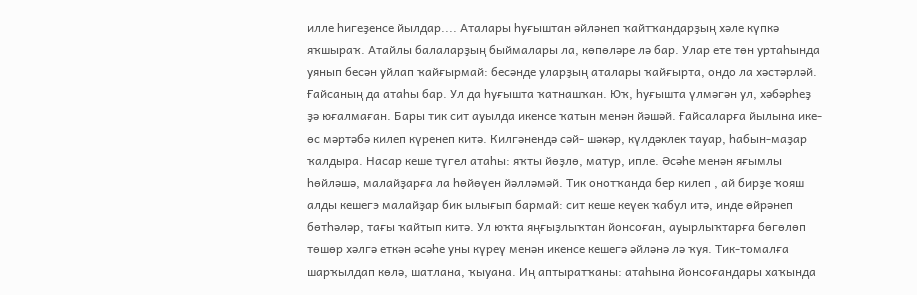илле һигеҙенсе йылдар.... Аталары һуғыштан әйләнеп ҡайтҡандарҙың хәле күпкә яҡшыраҡ. Атайлы балаларҙың быймалары ла, көпөләре лә бар. Улар ете төн уртаһында уянып бесән уйлап ҡайғырмай: бесәнде уларҙың аталары ҡайғырта, ондо ла хәстәрләй. Ғайсаның да атаһы бар. Ул да һуғышта ҡатнашҡан. Юҡ, һуғышта үлмәгән ул, хәбәрһеҙ ҙә юғалмаған. Бары тик сит ауылда икенсе ҡатын менән йәшәй. Ғайсаларға йылына ике-өс мәртәбә килеп күренеп китә. Килгәнендә сәй- шәкәр, күлдәклек тауар, һабын-маҙар ҡалдыра. Насар кеше түгел атаһы: яҡты йөҙлө, матур, ипле. Әсәһе менән яғымлы һөйләшә, малайҙарға ла һөйөүен йәлләмәй. Тик онотҡанда бер килеп , ай бирҙе ҡояш алды кешегэ малайҙар бик ылығып бармай: сит кеше кеүек ҡабул итә, инде өйрәнеп бөтһәләр, тағы ҡайтып китә. Ул юҡта яңғыҙлыҡтан йонсоған, ауырлыҡтарға бөгөлөп төшөр хәлгә еткән әсәһе уны күреү менән икенсе кешегә әйләнә лә ҡуя. Тик-томалға шарҡылдап көлә, шатлана, ҡыуана. Иң аптыратҡаны: атаһына йонсоғандары хаҡында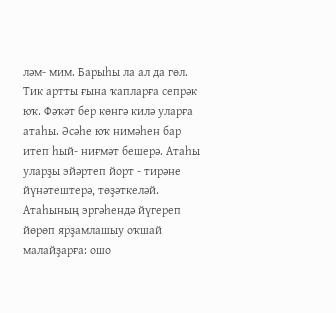ләм- мим. Барыһы ла ал да гөл. Тик артты ғына ҡапларға сепрәк юҡ. Фәҡәт бер көнгә килә уларға атаһы. Әсәһе юҡ нимәһен бар итеп һый- ниғмәт бешерә. Атаһы уларҙы эйәртеп йорт - тирәне йүнәтештерә, төҙәткеләй. Атаһының эргәһендә йүгереп йөрөп ярҙамлашыу оҡшай малайҙарға: ошо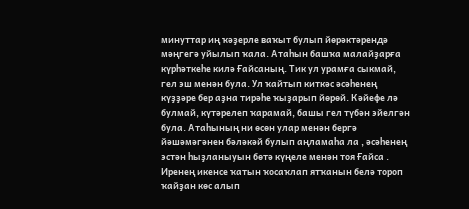минуттар иң ҡәҙерле ваҡыт булып йөрәктәрендә мәңгегә уйылып ҡала. Атаһын башҡа малайҙарға күрһәткеһе килә Ғайсаның. Тик ул урамға сыкмай, гел эш менән була. Ул ҡайтып киткәс әсәһенең күҙҙәре бер аҙна тирәһе ҡыҙарып йөрөй. Кәйефе лә булмай, күтәрелеп ҡарамай, башы гел түбән эйелгән була. Атаһының ни өсөн улар менән бергә йәшәмәгәнен бәләкәй булып аңламаһа ла , әсәһенең эстән һыҙланыуын бөтә күңеле менән тоя Ғайса . Иренең икенсе ҡатын ҡосаҡлап ятҡанын белә тороп ҡайҙан көс алып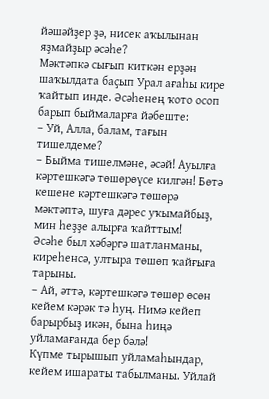йәшәйҙер ҙә, нисек аҡылынан яҙмайҙыр әсәһе?
Мәктәпкә сығып киткән ерҙән шаҡылдата баҫып Урал ағаһы кире ҡайтып инде. Әсәһенең ҡото осоп барып быймаларға йәбеште:
– Уй, Алла, балам, тағын тишелдеме?
– Быйма тишелмәне, әсәй! Ауылға кәртешкәгә төшөрөүсе килгән! Бөтә кешене кәртешкәгә төшөрә мәктәптә, шуға дәрес уҡымайбыҙ, мин һеҙҙе алырға ҡайттым!
Әсәһе был хәбәргә шатланманы, киреһенсә, ултыра төшөп ҡайғыға тарыны.
– Ай, әттә, кәртешкәгә төшөр өсөн кейем кәрәк тә һуң. Нимә кейеп барырбыҙ икән, бына һиңә уйламағанда бер бәлә!
Күпме тырышып уйламаһындар, кейем ишараты табылманы. Уйлай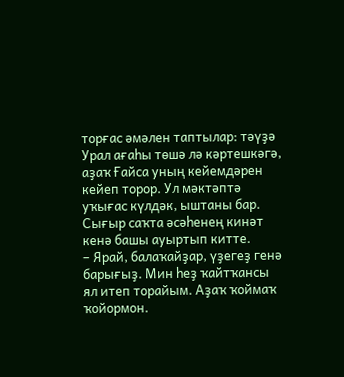торғас әмәлен таптылар: тәүҙә Урал ағаһы төшә лә кәртешкәгә, аҙаҡ Ғайса уның кейемдәрен кейеп торор. Ул мәктәптә уҡығас күлдәк, ыштаны бар. Сығыр саҡта әсәһенең кинәт кенә башы ауыртып китте.
– Ярай, балаҡайҙар, үҙегеҙ генә барығыҙ. Мин һеҙ ҡайтҡансы ял итеп торайым. Аҙаҡ ҡоймаҡ ҡойормон.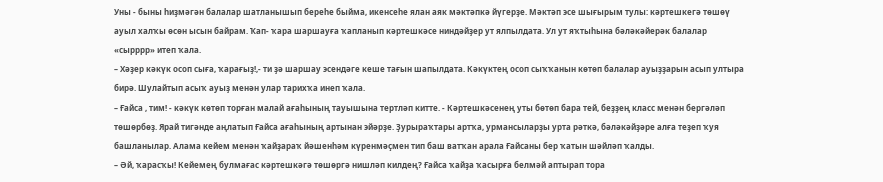Уны - быны һиҙмәгән балалар шатланышып береһе быйма, икенсеһе ялан аяк мәктәпкә йүгерҙе. Мәктәп эсе шығырым тулы: кәртешкегә төшөү ауыл халҡы өсөн ысын байрам. Ҡап- ҡара шаршауға ҡапланып кәртешкәсе ниндәйҙер ут ялпылдата. Ул ут яҡтыһына бәләкәйерәк балалар «сырррр» итеп ҡала.
– Хәҙер кәкүк осоп сыға, ҡарағыҙ!,- ти ҙә шаршау эсендәге кеше тағын шапылдата. Кәкүктең осоп сыҡҡанын көтөп балалар ауыҙҙарын асып ултыра бирә. Шулайтып асыҡ ауыҙ менән улар тарихҡа инеп ҡала.
– Ғайса , тим! - кәкүк көтөп торған малай ағаһының тауышына тертләп китте. - Кәртешкәсенең уты бөтөп бара тей, беҙҙең класс менән бергәләп төшөрбөҙ. Ярай тигәнде аңлатып Ғайса ағаһының артынан эйәрҙе. Ҙурыраҡтары артҡа, урмансыларҙы урта рәткә, бәләкәйҙәре алға теҙеп ҡуя башланылар. Алама кейем менән ҡайҙараҡ йәшенһәм күренмәҫмен тип баш ватҡан арала Ғайсаны бер ҡатын шәйләп ҡалды.
– Әй, ҡарасҡы! Кейемең булмағас кәртешкәгә төшөргә нишләп килдең? Ғайса ҡайҙа ҡасырға белмәй аптырап тора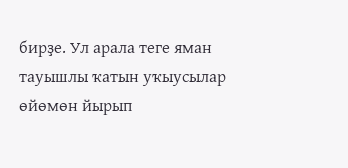бирҙе. Ул арала теге яман тауышлы ҡатын уҡыусылар өйөмөн йырып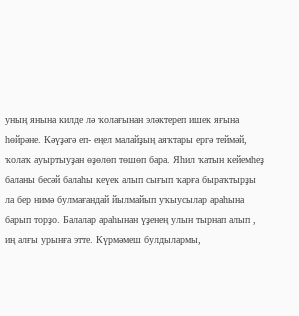уның янына килде лә ҡолағынан эләктереп ишек яғына һөйрәне. Кәүҙәгә еп- еңел малайҙың аяҡтары ергә теймәй, ҡолаҡ ауыртыуҙан өҙөлөп төшөп бара. Яһил ҡатын кейемһеҙ баланы бесәй балаһы кеүек алып сығып ҡарға быраҡтырҙы ла бер нимә булмағандай йылмайып уҡыусылар араһына барып торҙо. Балалар араһынан үҙенең улын тырнап алып , иң алғы урынға этте. Күрмәмеш булдылармы,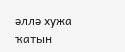әллә хужа ҡатын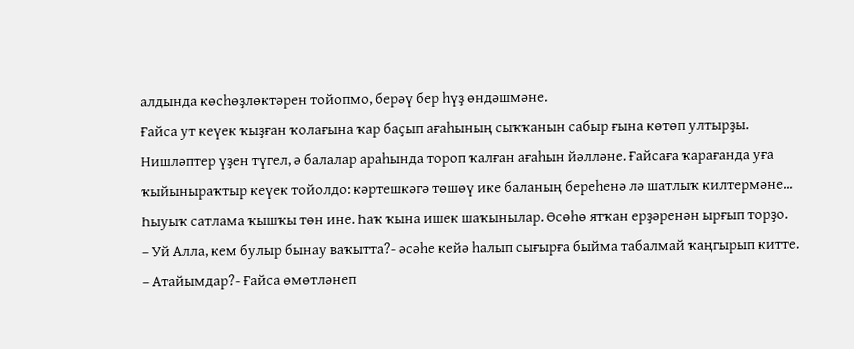алдында көсһөҙлөктәрен тойопмо, берәү бер һүҙ өндәшмәне.
Ғайса ут кеүек ҡыҙған ҡолағына ҡар баҫып ағаһының сыҡҡанын сабыр ғына көтөп ултырҙы. Нишләптер үҙен түгел, ә балалар араһында тороп ҡалған ағаһын йәлләне. Ғайсаға ҡарағанда уға ҡыйыныраҡтыр кеүек тойолдо: кәртешкәгә төшөү ике баланың береһенә лә шатлыҡ килтермәне...
Һыуыҡ сатлама ҡышҡы төн ине. Һаҡ ҡына ишек шаҡынылар. Өсөһө ятҡан ерҙәренән ырғып торҙо.
– Уй Алла, кем булыр бынау ваҡытта?- әсәһе кейә һалып сығырға быйма табалмай ҡаңгырып китте.
– Атайымдар?- Ғайса өмөтләнеп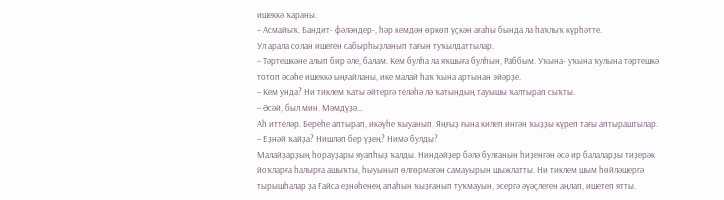ишеккә ҡараны.
– Асмайыҡ. Бандит- фәләндер-, һәр кемдән өркөп үҫкән ағаһы бында ла һаҡлыҡ күрһәтте.
Ул арала солан ишеген сабырһыҙланып тағын туҡылдаттылар.
– Тәртешкәне алып бир әле, балам. Кем булһа ла яҡшыға булһын, Раббым. Уҡына- уҡына ҡулына тәртешкә тотоп әсәһе ишеккә ыңғайланы, ике малай һаҡ ҡына артынан эйәрҙе.
– Кем унда? Ни тиклем ҡаты әйтергә теләһә лә ҡатындың тауышы ҡалтырап сыҡты.
– Әсәй, был мин. Мәмдүҙә…
Аһ иттеләр. Береһе аптырап, икәүһе ҡыуанып. Яңғыҙ ғына килеп ингән ҡыҙҙы күреп тағы аптыраштылар.
– Еҙнәй ҡайҙа? Нишләп бер үҙең? Нимә булды?
Малайҙарҙың һорауҙары яуапһыҙ ҡалды. Ниндәйҙер бәлә булғанын һиҙенгән әсә ир балаларҙы тиҙерәк йоҡларға һалырға ашыҡты, һыуынып өлгөрмәгән самауырын шыжлатты. Ни тиклем шым һөйләшергә тырышһалар ҙа Ғайса еҙнәһенең апаһын ҡыҙғанып туҡмауын, эсергә әүәҫлеген аңлап, ишетеп ятты.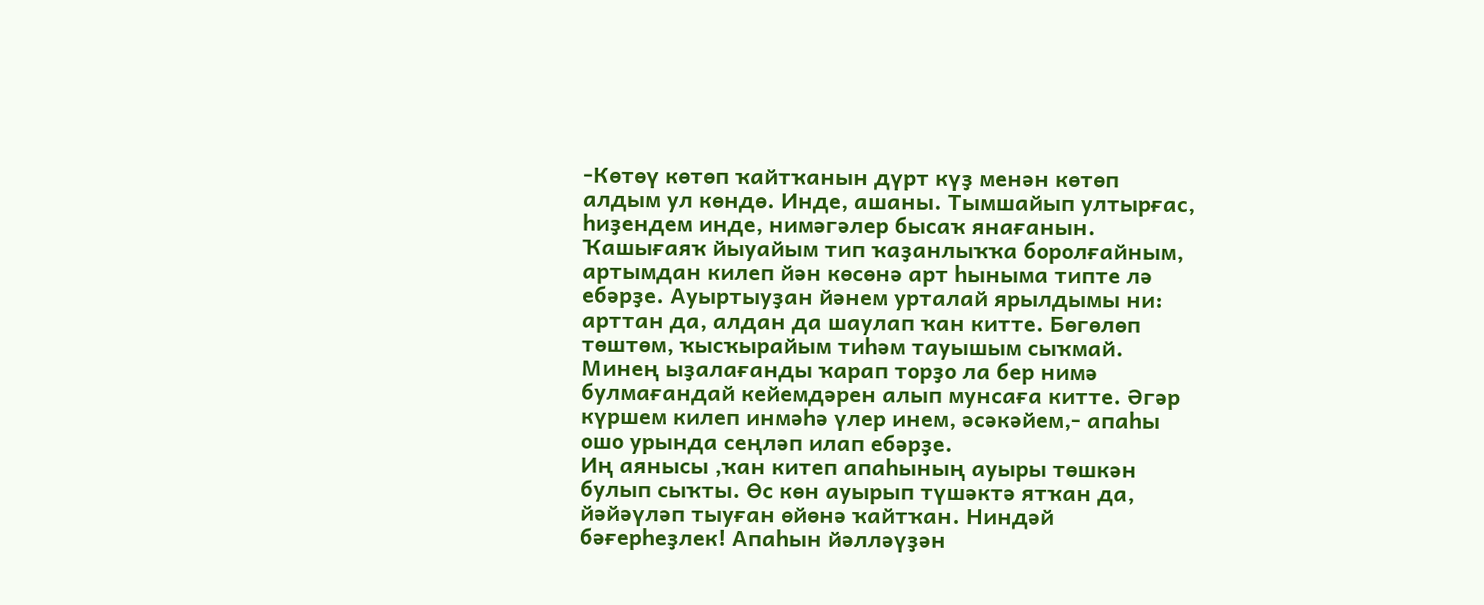-Көтөү көтөп ҡайтҡанын дүрт күҙ менән көтөп алдым ул көндө. Инде, ашаны. Тымшайып ултырғас, һиҙендем инде, нимәгәлер бысаҡ янағанын. Ҡашығаяҡ йыуайым тип ҡаҙанлыҡҡа боролғайным, артымдан килеп йән көсөнә арт һыныма типте лә ебәрҙе. Ауыртыуҙан йәнем урталай ярылдымы ни: арттан да, алдан да шаулап ҡан китте. Бөгөлөп төштөм, ҡысҡырайым тиһәм тауышым сыҡмай. Минең ыҙалағанды ҡарап торҙо ла бер нимә булмағандай кейемдәрен алып мунсаға китте. Әгәр күршем килеп инмәһә үлер инем, әсәкәйем,- апаһы ошо урында сеңләп илап ебәрҙе.
Иң аянысы ,ҡан китеп апаһының ауыры төшкән булып сыҡты. Өс көн ауырып түшәктә ятҡан да, йәйәүләп тыуған өйөнә ҡайтҡан. Ниндәй бәғерһеҙлек! Апаһын йәлләүҙән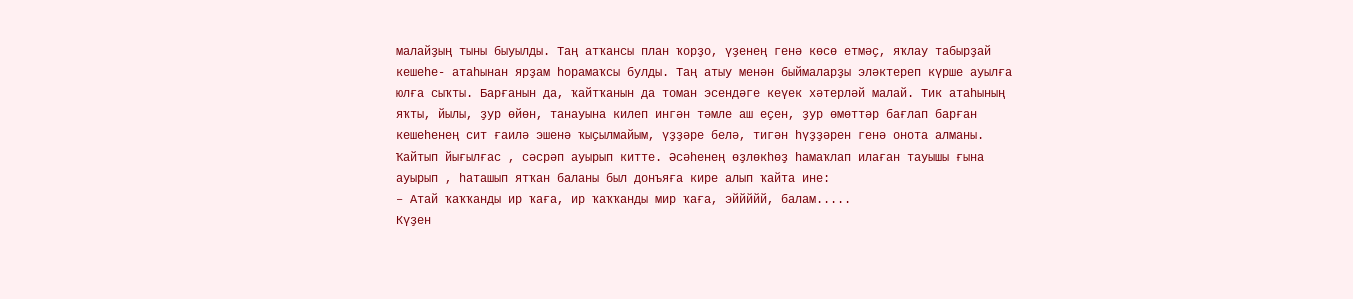малайҙың тыны быуылды. Таң атҡансы план ҡорҙо, үҙенең генә көсө етмәҫ, яҡлау табырҙай кешеһе- атаһынан ярҙам һорамаҡсы булды. Таң атыу менән быймаларҙы эләктереп күрше ауылға юлға сыҡты. Барғанын да, ҡайтҡанын да томан эсендәге кеүек хәтерләй малай. Тик атаһының яҡты, йылы, ҙур өйөн, танауына килеп ингән тәмле аш еҫен, ҙур өмөттәр бағлап барған кешеһенең сит ғаилә эшенә ҡыҫылмайым, үҙҙәре белә, тигән һүҙҙәрен генә онота алманы. Ҡайтып йығылғас , сәсрәп ауырып китте. Әсәһенең өҙлөкһөҙ һамаҡлап илаған тауышы ғына ауырып , һаташып ятҡан баланы был донъяға кире алып ҡайта ине:
– Атай ҡаҡҡанды ир ҡаға, ир ҡаҡҡанды мир ҡаға, эййййй, балам.....
Күҙен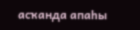асҡанда апаһы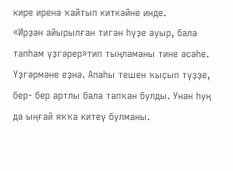кире иренә ҡайтып киткәйне инде.
«Ирҙән айырылған тигән һүҙе ауыр, бала тапһам үҙгәрер»тип тыңламаны тине әсәһе. Үҙгәрмәне еҙнә. Апаһы тешен ҡыҫып түҙҙе, бер- бер артлы бала тапҡан булды. Унан һуң да ыңғай яҡҡа китеү булманы.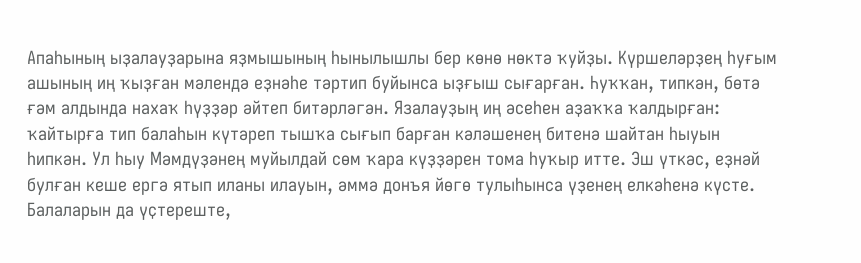Апаһының ыҙалауҙарына яҙмышының һынылышлы бер көнө нөктә ҡуйҙы. Күршеләрҙең һуғым ашының иң ҡыҙған мәлендә еҙнәһе тәртип буйынса ыҙғыш сығарған. Һуҡҡан, типкән, бөтә ғәм алдында нахаҡ һүҙҙәр әйтеп битәрләгән. Язалауҙың иң әсеһен аҙаҡҡа ҡалдырған: ҡайтырға тип балаһын күтәреп тышҡа сығып барған кәләшенең битенә шайтан һыуын һипкән. Ул һыу Мәмдүҙәнең муйылдай сөм ҡара күҙҙәрен тома һуҡыр итте. Эш үткәс, еҙнәй булған кеше ергә ятып иланы илауын, әммә донъя йөгө тулыһынса үҙенең елкәһенә күсте. Балаларын да үҫтереште,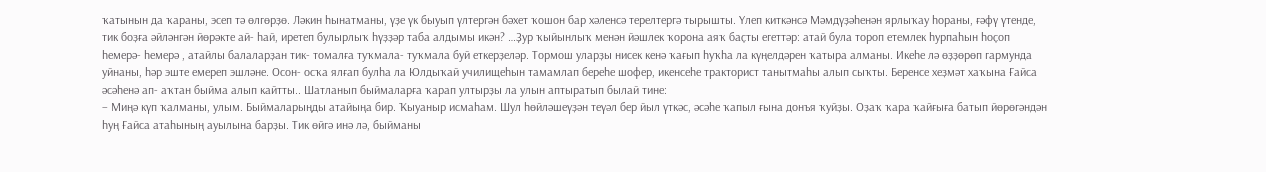ҡатынын да ҡараны, эсеп тә өлгөрҙө. Ләкин һынатманы, үҙе үк быуып үлтергән бәхет ҡошон бар хәленсә терелтергә тырышты. Үлеп киткәнсә Мәмдүҙәһенән ярлыҡау һораны, ғәфү үтенде, тик боҙға әйләнгән йөрәкте ай- һай, иретеп булырлыҡ һүҙҙәр таба алдымы икән? …Ҙур ҡыйынлыҡ менән йәшлек ҡорона аяҡ баҫты егеттәр: атай була тороп етемлек һурпаһын һоҫоп һемерә- һемерә , атайлы балаларҙан тик- томалға туҡмала- туҡмала буй еткерҙеләр. Тормош уларҙы нисек кенә ҡағып һуҡһа ла күңелдәрен ҡатыра алманы. Икеһе лә өҙҙөрөп гармунда уйнаны, һәр эште емереп эшләне. Осон- осҡа ялғап булһа ла Юлдыҡай училищеһын тамамлап береһе шофер, икенсеһе тракторист танытмаһы алып сыҡты. Беренсе хеҙмәт хаҡына Ғайса әсәһенә ап- аҡтан быйма алып кайтты.. Шатланып быймаларға ҡарап ултырҙы ла улын аптыратып былай тине:
– Миңә күп ҡалманы, улым. Быймаларыңды атайыңа бир. Ҡыуаныр исмаһам. Шул һөйләшеүҙән теүәл бер йыл үткәс, әсәһе ҡапыл ғына донъя ҡуйҙы. Оҙаҡ ҡара ҡайғыға батып йөрөгәндән һуң Ғайса атаһының ауылына барҙы. Тик өйгә инә лә, быйманы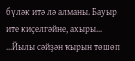бүләк итә лә алманы. Бауыр ите киҫелгәйне, ахыры... ...Йылы сәйҙән ҡырын төшөп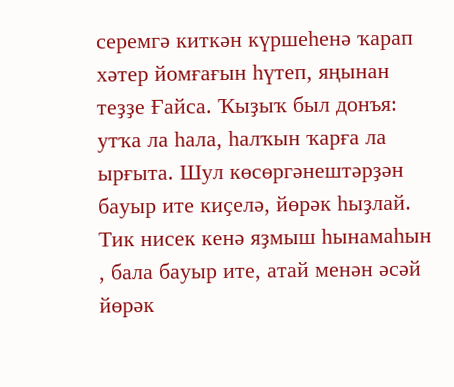серемгә киткән күршеһенә ҡарап хәтер йомғағын һүтеп, яңынан теҙҙе Ғайса. Ҡыҙыҡ был донъя: утҡа ла һала, һалҡын ҡарға ла ырғыта. Шул көсөргәнештәрҙән бауыр ите киҫелә, йөрәк һыҙлай. Тик нисек кенә яҙмыш һынамаһын , бала бауыр ите, атай менән әсәй йөрәк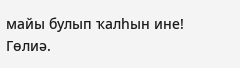майы булып ҡалһын ине!
Гөлиә.